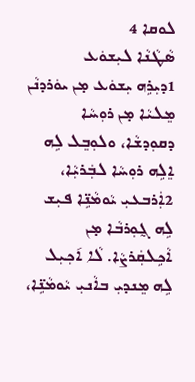ܠܘܩܐ 4
ܣܵܛܵܢܵܐ ܠܝܼܫܘܿܥ
1ܕܝܼܪܹܗ ܝܼܫܘܿܥ ܡ̣ܢ ܝܘܿܪܕܢܵܢ ܡܸܠܝܵܐ ܡ̣ܢ ܪܘܼܚܵܐ ܕܩܘܼܕܫܵܐ، ܘܠܘܼܒܸܠ ܠܹܗ ܐܸܠܹܗ ܪܘܼܚܵܐ ܠܒܲܪܝܼܵܐ، 2ܐܲܪܒܥܝܼ ܝܵܘܡܵܢܹ̈ܐ ܦܝܼܫ ܠܹܗ ܓ̰ܘܼܪܒܵܐ ܡ̣ܢ ܐܵܟܹܠܩܲܪܨܵܐ. ܠܵܐ ܐ݇ܟ݂ܝܼܠ ܠܹܗ ܡܸܢܕܝܼ ܒܐܵܢܝܼ ܝܵܘܡܵܢܹ̈ܐ،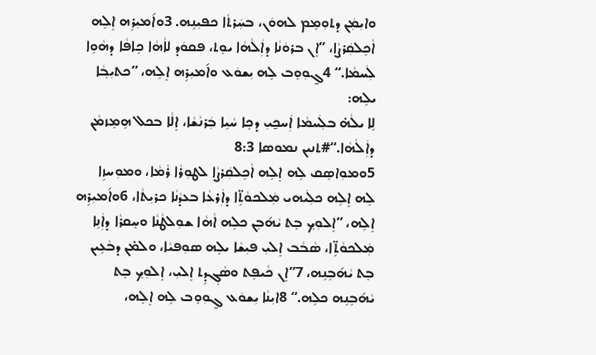ܘܐܝܼܡܲܢ ܕܬܘܼܡܸܡ ܠܗܘܿܢ، ܒܚܲܪܬܵܐ ܟܦܝܼܢܹܗ. 3ܘܐ݇ܡܝܼܪܹܗ ܐܸܠܹܗ ܐܵܟܹܠܩܲܪܨܵܐ، ”ܐܸܢ ܒܪܘܿܢܵܐ ܕܐܲܠܵܗܵܐ ܝܘܸܬ، ܦܩܘܿܕ ܠܐܵܗܵܐ ܟܹܐܦܵܐ ܕܗܵܘܹܐ ܠܲܚܡܵܐ.“ 4ܓ̰ܘܼܘܸܒ ܠܹܗ ܝܼܫܘܿܥ ܘܐ݇ܡܝܼܪܹܗ ܐܸܠܹܗ، ”ܟܬܝܼܒ݂ܵܐ ܝܠܹܗ:
ܠܹܐ ܝܠܵܗ̇ ܒܠܲܚܡܵܐ ܐܲܚܟ̰ܝܼ ܕܟܹܐ ܚܵܝܹܐ ܒܲܪܢܵܫܵܐ، ܐܸܠܵܐ ܒܟܠ ܗܹܡܸܙܡܵܢ ܕܐܲܠܵܗܵܐ.“#ܬܢܝܢ ܢܡܘܣܐ 8:3
5ܘܡܘܼܐܣܸܩ ܠܹܗ ܐܸܠܹܗ ܐܵܟܹܠܩܲܪܨܵܐ ܠܛܘܼܪܵܐ ܪܵܡܵܐ، ܘܡܘܼܚܙܹܐ ܠܹܗ ܐܸܠܹܗ ܟܠܲܝܗܝ ܡܲܠܟܘܵܬܹ̈ܐ ܕܐܲܪܥܵܐ ܒܥܕܵܢܵܐ ܟܪܝܼܬܵܐ، 6ܘܐ݇ܡܝܼܪܹܗ ܐܸܠܹܗ، ”ܐܸܠܘܼܟ݂ ܒܸܬ ܝܵܗ݇ܒܹܢ ܟܠܹܗ ܐܵܗܵܐ ܫܘܼܠܛܵܢܵܐ ܘܚܸܩܪܵܐ ܕܐܲܢܹܐ ܡܲܠܟܘܵܬܹ̈ܐ، ܣܵܒܵܒ ܐܸܠܝܼ ܦܝܼܫܵܐ ܝܠܹܗ ܣܘܼܦܝܵܐ، ܘܠܡ̇ܢ ܕܒܵܥܹܝܢ ܒܸܬ ܝܵܗ݇ܒܹܢܹܗ، 7”ܐܸܢ ܟܵܝܦܹܬ ܘܣܵܓ݂ܕܹܬ ܐܸܠܝܼ، ܐܸܠܘܼܟ݂ ܒܸܬ ܝܵܗ݇ܒܹܢܹܗ ܟܠܹܗ.“ 8ܐܝܼܢܵܐ ܝܼܫܘܿܥ ܓ̰ܘܼܘܸܒ ܠܹܗ ܐܸܠܹܗ،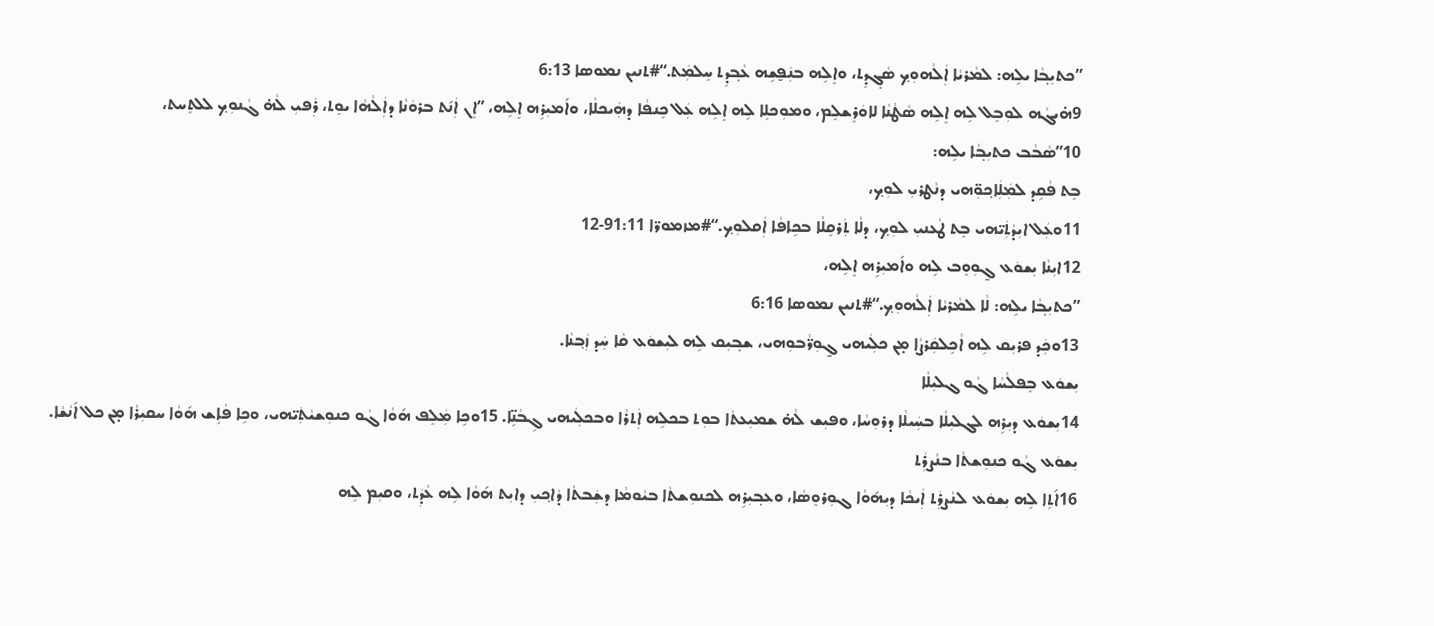”ܟܬܝܼܒ݂ܵܐ ܝܠܹܗ: ܠܡܵܪܝܵܐ ܐܲܠܵܗܘܼܟ݂ ܣܵܓ݂ܕܹܬ، ܘܐܸܠܹܗ ܒܢܲܦ̮ܫܹܗ ܥܵܒ݂ܕܹܬ ܚܸܠܡܲܬ.“#ܬܢܝܢ ܢܡܘܣܐ 6:13
9ܗ̇ܝܓܵܗ ܠܘܼܒܸܠ ܠܹܗ ܐܸܠܹܗ ܣܵܛܵܢܵܐ ܠܐܘܿܪܸܫܠܸܡ، ܘܡܘܼܟܠܹܐ ܠܹܗ ܐܸܠܹܗ ܥܲܠ ܟܸܢܦܵܐ ܕܗܲܝܟܠܵܐ، ܘܐ݇ܡܝܼܪܹܗ ܐܸܠܹܗ، ”ܐܸܢ ܐܲܢ݇ܬ ܒܪܘܿܢܵܐ ܕܐܲܠܵܗܵܐ ܝܘܸܬ، ܪܲܦܝܼ ܠܵܗ̇ ܓܵܢܘܼܟ݂ ܠܠܬܸܚܬ،
10”ܣܵܒܵܒ ܟܬܝܼܒ݂ܵܐ ܝܠܹܗ:
ܒܸܬ ܦܵܩܹܕ ܠܡܲܠܲܐܟ݂ܘܼ̈ܗܝ ܕܢܵܛܪܝܼ ܠܘܼܟ݂،
11ܘܥܲܠ ܐܝܼܕܵܬܲܝ̈ܗܝ ܒܸܬ ܛܵܥܢܝܼ ܠܘܼܟ݂، ܕܠܵܐ ܬܲܪܩܸܠܵܐ ܒܟܹܐܦܵܐ ܐܲܩܠܘܼܟ݂.“#ܡܙܡܘܪ̈ܐ 91:11‐12
12ܐܝܼܢܵܐ ܝܼܫܘܿܥ ܓ̰ܘܼܘܸܒ ܠܹܗ ܘܐ݇ܡܝܼܪܹܗ ܐܸܠܹܗ،
”ܟܬܝܼܒ݂ܵܐ ܝܠܹܗ: ܠܵܐ ܠܡܵܪܝܵܐ ܐܲܠܵܗܘܼܟ݂.“#ܬܢܝܢ ܢܡܘܣܐ 6:16
13ܘܟܲܕ ܦܪܝܼܩ ܠܹܗ ܐܵܟܹܠܩܲܪܨܵܐ ܡ̣ܢ ܟܠܲܝܗܝ ܓ̰ܘܼܪ̈ܵܒܘܼܗܝ، ܫܒ݂ܝܼܩ ܠܹܗ ܠܝܼܫܘܿܥ ܩܵܐ ܚܲܕ ܙܲܒ݂ܢܵܐ.
ܝܼܫܘܿܥ ܒܸܦܠܵܚܵܐ ܓܵܘ ܓܠܝܼܠܵܐ
14ܝܼܫܘܿܥ ܕܝܼܪܹܗ ܠܓܠܝܼܠܵܐ ܒܚܲܝܠܵܐ ܕܪܘܼܚܵܐ، ܘܦܝܼܫ ܠܵܗ̇ ܫܡܝܼܥܬܵܐ ܒܘܼܬ ܒܟܠܹܗ ܐܲܬܪܵܐ ܘܒܟܠܲܝܗܝ ܓܹܒܵܢܹ̈ܐ. 15ܘܟܹܐ ܡܲܠܸܦ ܗ݇ܘܵܐ ܓܵܘ ܟܢܘܼܫܝܵܬܲܝ̈ܗܝ، ܘܟܹܐ ܦܵܐܹܫ ܗ݇ܘܵܐ ܚܩܝܼܪܵܐ ܡ̣ܢ ܟܠ ܐ݇ܢܵܫܵܐ.
ܝܼܫܘܿܥ ܓܵܘ ܟܢܘܼܫܬܵܐ ܒܢܵܨܪܲܬ
16ܐ݇ܬܹܐ ܠܹܗ ܝܼܫܘܿܥ ܠܢܵܨܪܲܬ ܐܲܝܟܵܐ ܕܝܼܗ݇ܘܵܐ ܓܘܼܪܘܸܣܵܐ، ܘܥܒ݂ܝܼܪܹܗ ܠܟܢܘܼܫܬܵܐ ܒܝܵܘܡܵܐ ܕܫܲܒܬܵܐ ܕܵܐܟ݂ܝܼ ܕܐܝܼܬ ܗ݇ܘܵܐ ܠܹܗ ܥܵܕܲܬ، ܘܩܝܼܡ ܠܹܗ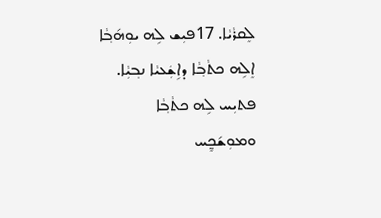ܠܸܩܪܵܝܵܐ. 17ܦܝܼܫ ܠܹܗ ܝܘܼܗ݇ܒ݂ܵܐ ܐܸܠܹܗ ܟܬܵܒ݂ܵܐ ܕܐܹܫܲܥܝܵܐ ܢܒ݂ܝܼܵܐ. ܦܬܝܼܚ ܠܹܗ ܟܬܵܒ݂ܵܐ ܘܡܘܼܫ݇ܟ̰ܸܚ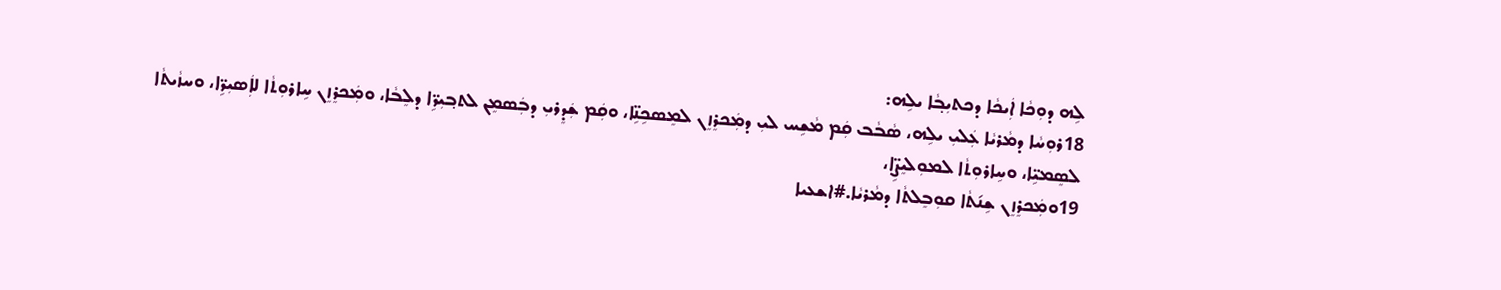ܠܹܗ ܕܘܼܟܵܐ ܐܲܝܟܵܐ ܕܟܬܝܼܒ݂ܵܐ ܝܠܹܗ:
18ܪܘܼܚܵܐ ܕܡܵܪܝܵܐ ܥܲܠܝܼ ܝܠܹܗ، ܣܵܒܵܒ ܩܲܡ ܡܵܫܹܚ ܠܝܼ ܕܡܲܟܪܸܙܸܢ ܠܡܸܣܟܹܢܹ̈ܐ، ܘܩܲܡ ܫܲܕܸܪܝܼ ܕܒܲܣܡܸܢ ܠܬܒ݂ܝܼܪܹ̈ܐ ܕܠܸܒܵܐ، ܘܡܲܟܪܸܙܸܢ ܚܹܐܪܘܼܬܵܐ ܠܐܲܣܝܼܪܹ̈ܐ، ܘܚܙܵܝܬܵܐ ܠܣܸܡܝܹ̈ܐ، ܘܚܹܐܪܘܼܬܵܐ ܠܡܘܼܠܝܸܨܹ̈ܐ،
19ܘܡܲܟܪܸܙܸܢ ܫܹܢ݇ܬܵܐ ܩܘܼܒܸܠܬܵܐ ܕܡܵܪܝܵܐ.#ܐܫܥܝܐ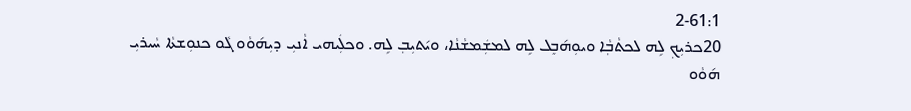61:1‐2
20ܟܪܝܼܟ݂ ܠܹܗ ܠܟܬܵܒ݂ܵܐ ܘܝܘܼܗ݇ܒܸܠ ܠܹܗ ܠܡܫܲܡܫܵܢܵܐ، ܘܝ݇ܬܝܼܒ݂ ܠܹܗ. ܘܟܠܲܝܗܝ ܐܵܢܝܼ ܕܝܼܗ݇ܘܵܘ ܓܵܘ ܟܢܘܼܫܬܵܐ ܚܵܝܪܝܼ ܗ݇ܘܵܘ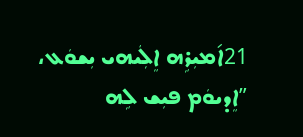21ܐ݇ܡܝܼܪܹܗ ܐܸܠܲܝܗܝ ܝܼܫܘܿܥ، ”ܐܸܕܝܘܿܡ ܦܝܼܫ ܠܹܗ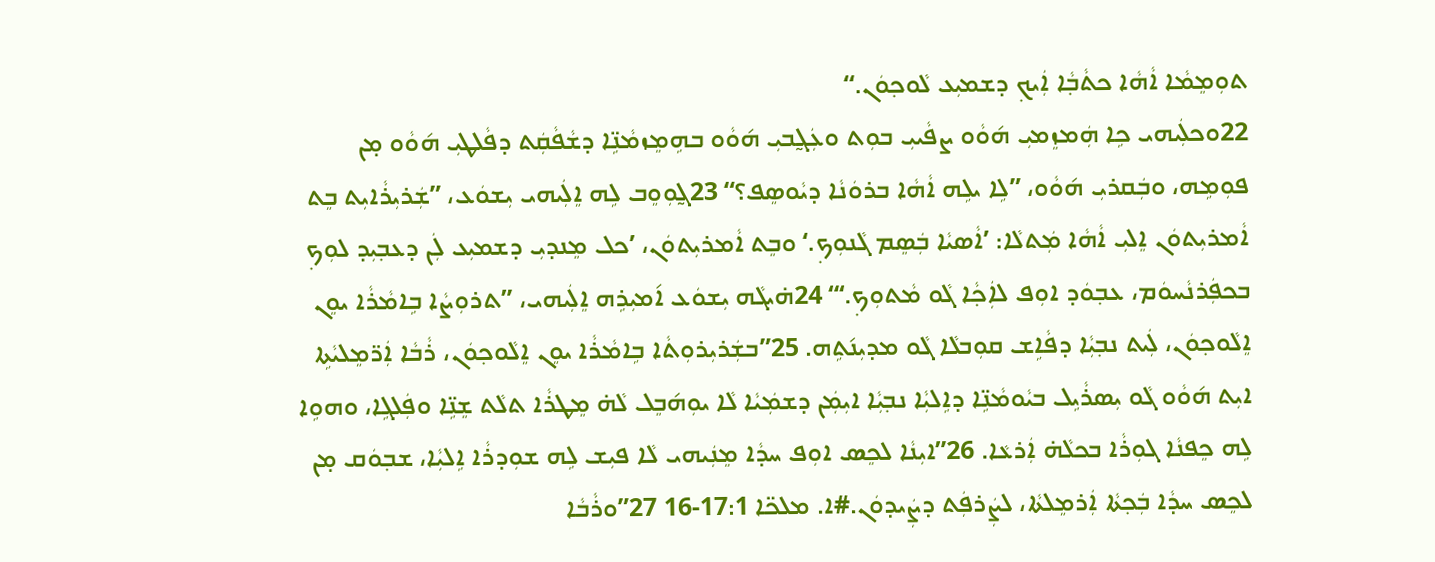ܬܘܼܡܸܡܵܐ ܐܵܗܵܐ ܟܬܵܒ݂ܵܐ ܐܲܝܟ݂ ܕܫܡܝܼܥ ܠܵܘܟ݂ܘܿܢ.“
22ܘܟܠܲܝܗܝ ܟܹܐ ܗܲܡܙܸܡܝܼ ܗ݇ܘܵܘ ܨܦܵܝܝܼ ܒܘܼܬ ܘܥܲܓ̰ܒܝܼ ܗ݇ܘܵܘ ܒܗܹܡܸܙܡܵܢܹ̈ܐ ܕܫܵܦܵܩܲܬ ܕܦܵܠܛܝܼ ܗ݇ܘܵܘ ܡ̣ܢ ܦܘܼܡܹܗ، ܘܒܲܩܪܝܼ ܗ݇ܘܵܘ، ”ܠܹܐ ܝܠܹܗ ܐܵܗܵܐ ܒܪܘܿܢܵܐ ܕܝܵܘܣܸܦ؟“ 23ܓ̰ܘܼܘܸܒ ܠܹܗ ܐܸܠܲܝܗܝ ܝܼܫܘܿܥ، ”ܫܲܪܝܼܪܵܐܝܼܬ ܒܸܬ ܐܵܡܪܝܼܬܘܿܢ ܐܸܠܝܼ ܐܵܗܵܐ ܡܲܬܠܵܐ: ’ܐܵܣܝܵܐ ܒܲܣܸܡ ܓܵܢܘܼܟ݂.‘ ܘܒܸܬ ܐܵܡܪܝܼܬܘܿܢ، ’ܟܠ ܡܸܢܕܝܼ ܕܫܡܝܼܥ ܠܲܢ ܕܥܒ݂ܝܼܕ ܠܘܼܟ݂ ܒܟܦܲܪܢܵܚܘܿܡ، ܥܒ݂ܘܿܕ ܐܘܼܦ ܠܐܲܟ݂ܵܐ ܓܵܘ ܡܵܬܘܼܟ݂.‘“ 24ܗ̇ܝܓܵܗ ܝܼܫܘܿܥ ܐ݇ܡܝܼܪܹܗ ܐܸܠܲܝܗܝ، ”ܬܪܘܼܨܵܐ ܒܹܐܡܵܪܵܐ ܝܘܸܢ ܐܸܠܵܘܟ݂ܘܿܢ، ܠܲܝܬ ܢܒ݂ܝܼܵܐ ܕܦܵܐܹܫ ܩܘܼܒܠܵܐ ܓܵܘ ܡܕܝܼܢ݇ܬܹܗ. 25”ܒܫܲܪܝܼܪܘܼܬܵܐ ܒܹܐܡܵܪܵܐ ܝܘܸܢ ܐܸܠܵܘܟ݂ܘܿܢ، ܪܵܒܵܐ ܐܲܪ̈ܡܸܠܝܵܬܹܐ ܐܝܼܬ ܗ݇ܘܵܘ ܓܵܘ ܝܼܣܪܵܝܹܠ ܒܝܵܘܡܵܢܹ̈ܐ ܕܐܹܠܝܼܵܐ ܢܒ݂ܝܼܵܐ ܐܝܼܡܲܢ ܕܫܡܲܝܵܐ ܠܵܐ ܝܘܼܗ݇ܒܸܠ ܠܵܗ̇ ܡܸܛܪܵܐ ܬܠܵܬ ܫܸܢܹ̈ܐ ܘܦܲܠܓܹܐ، ܘܗܘܹܐ ܠܹܗ ܟܸܦܢܵܐ ܓܘܼܪܵܐ ܒܟܠܵܗ̇ ܐܲܪܥܵܐ. 26”ܐܝܼܢܵܐ ܠܟܸܣ ܐܘܼܦ ܚܕܵܐ ܡܸܢܲܝܗܝ ܠܵܐ ܦܝܼܫ ܠܹܗ ܫܘܼܕܪܵܐ ܐܹܠܝܼܵܐ، ܫܒ݂ܘܿܩ ܡ̣ܢ ܠܟܸܣ ܚܕܵܐ ܒܲܟ݂ܬܵܐ ܐܲܪܡܸܠܬܵܐ، ܠܨܲܪܦܲܬ ܕܨܲܝܕܘܿܢ.#ܐ. ܡܠܟ̈ܐ 17:1‐16 27”ܘܪܵܒܵܐ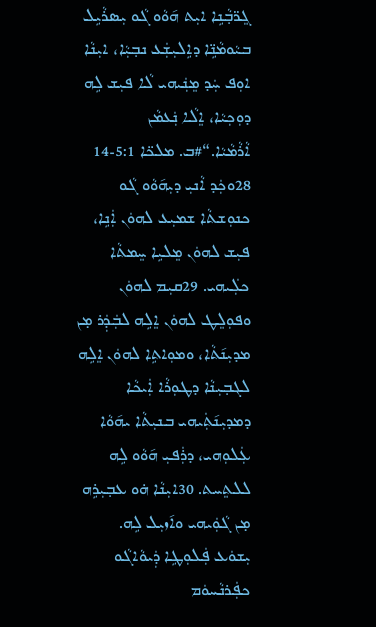ܓܸܪ̈ܒ݂ܵܢܹܐ ܐܝܼܬ ܗ݇ܘܵܘ ܓܵܘ ܝܼܣܪܵܝܹܠ ܒܝܵܘܡܵܢܹ̈ܐ ܕܐܹܠܝܼܫܲܥ ܢܒ݂ܝܼܵܐ، ܐܝܼܢܵܐ ܐܘܼܦ ܚܲܕ ܡܸܢܲܝܗܝ ܠܵܐ ܦܝܼܫ ܠܹܗ ܕܘܼܟ݂ܝܵܐ، ܐܸܠܵܐ ܢܲܥܡܵܢ ܐܵܪܵܡܵܝܵܐ.“#ܒ. ܡܠܟ̈ܐ 5:1‐14
28ܘܟܲܕ ܐܵܢܝܼ ܕܝܼܗ݇ܘܵܘ ܓܵܘ ܟܢܘܼܫܬܵܐ ܫܡܝܼܥ ܠܗܘܿܢ ܐܲܢܹܐ، ܦܝܼܫ ܠܗܘܿܢ ܡܸܠܝܹܐ ܚܸܡܬܵܐ ܟܠܲܝܗܝ. 29ܩܝܼܡ ܠܗܘܿܢ ܘܦܘܼܠܸܛ ܠܗܘܿܢ ܐܸܠܹܗ ܠܒܲܕܲܪ ܡ̣ܢ ܡܕܝܼܢ݇ܬܵܐ، ܘܡܘܼܐܬܹܐ ܠܗܘܿܢ ܐܸܠܹܗ ܠܓܒ݂ܝܼܢܵܐ ܕܛܘܼܪܵܐ ܐܲܝܟܵܐ ܕܡܕܝܼܢ݇ܬܲܝܗܝ ܒܢܝܼܬܵܐ ܝܗ݇ܘܵܐ ܥܲܠܘܼܗܝ، ܕܪܲܦܝܼ ܗ݇ܘܵܘ ܠܹܗ ܠܠܬܸܚܬ. 30ܐܝܼܢܵܐ ܗ̇ܘ ܥܒ݂ܝܼܪܹܗ ܡ̣ܢ ܓܵܘܲܝܗܝ ܘܐ݇ܙܝܼܠ ܠܹܗ.
ܝܼܫܘܿܥ ܦܲܠܘܼܛܹܐ ܕܲܝܘܵܐܓܵܘ ܟܦܲܪܢܵܚܘܿܡ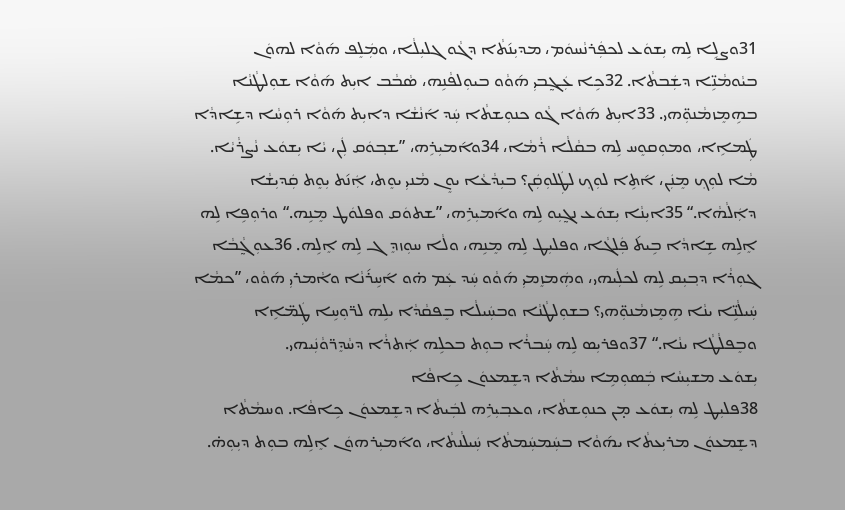31ܘܨܠܹܐ ܠܹܗ ܝܼܫܘܿܥ ܠܟܦܲܪܢܵܚܘܿܡ، ܡܕܝܼܢ݇ܬܵܐ ܕܓܵܘ ܓܠܝܼܠܵܐ، ܘܡܲܠܸܦ ܗ݇ܘܵܐ ܠܗܘܿܢ ܒܝܵܘܡܵܢܹ̈ܐ ܕܫܲܒܬܵܐ. 32ܟܹܐ ܥܲܓ̰ܒܝܼ ܗ݇ܘܵܘ ܒܝܘܼܠܦܵܢܹܗ، ܣܵܒܵܒ ܐܝܼܬ ܗ݇ܘܵܐ ܫܘܼܠܛܵܢܵܐ ܒܗܹܡܸܙܡܵܢܘܼ̈ܗܝ. 33ܐܝܼܬ ܗ݇ܘܵܐ ܓܵܘ ܟܢܘܼܫܬܵܐ ܚܲܕ ܐ݇ܢܵܫܵܐ ܕܐܝܼܬ ܗ݇ܘܵܐ ܪܘܼܚܵܐ ܕܫܹܐܕܵܐ ܛܲܡܐܹܐ، ܘܡܘܼܩܘܸܚ ܠܹܗ ܒܩܵܠܵܐ ܪܵܡܵܐ، 34ܘܐ݇ܡܝܼܪܹܗ، ”ܫܒ݂ܘܿܩ ܠܲܢ، ܝܵܐ ܝܼܫܘܿܥ ܢܵܨܪܵܝܵܐ. ܡܵܐ ܠܘܼܟ݂ ܡܸܢܲܢ، ܐ݇ܬܹܐ ܠܘܼܟ݂ ܠܛܲܠܘܼܩܲܢ؟ ܒܝܼܕܵܥܵܐ ܝܘܸܢ ܡܵܢܝܼ ܝܘܸܬ، ܐܲܢ݇ܬ ܝܼܘܸܬ ܩܲܕܝܼܫܵܐ ܕܐܲܠܵܗܵܐ.“ 35ܐܝܼܢܵܐ ܝܼܫܘܿܥ ܢܓ̰ܝܼܘ ܠܹܗ ܘܐ݇ܡܝܼܪܹܗ، ”ܫܬܘܿܩ ܘܦܠܘܿܛ ܡܸܢܹܗ.“ ܘܪܘܼܦܹܐ ܠܹܗ ܐܸܠܹܗ ܫܹܐܕܵܐ ܒܹܝܬ݇ ܦܲܠܓܵܐ، ܘܦܠܝܼܛ ܠܹܗ ܡܸܢܹܗ، ܘܠܵܐ ܚܘܼܙܕܸܓ ܠܹܗ ܐܸܠܹܗ. 36ܥܘܼܓ̰ܵܒܵܐ ܓܘܼܪܵܐ ܕܒ݂ܝܼܩ ܠܹܗ ܠܟܠܲܝܗܝ، ܘܗܲܡܙܸܡܝܼ ܗ݇ܘܵܘ ܚܲܕ ܥܲܡ ܗ̇ܘ ܐ݇ܚܹܪ݇ܢܵܐ ܘܐܵܡܪܝܼ ܗ݇ܘܵܘ، ”ܟܡܵܐ ܚܲܝܠܵܢܹ̈ܐ ܝܢܵܐ ܗܹܡܸܙܡܵܢܘܼ̈ܗܝ؟ ܒܫܘܼܠܛܵܢܵܐ ܘܒܚܲܝܠܵܐ ܒܸܦܩܵܕܵܐ ܝܠܹܗ ܠܪ̈ܘܼܚܹܐ ܛܲܡ̈ܐܹܐ ܘܒܸܦܠܵܛܵܐ ܝܢܵܐ.“ 37ܘܦܪܝܼܣ ܠܹܗ ܚܲܒܪܵܐ ܒܘܼܬ ܒܟܠܹܗ ܐܲܬܪܵܐ ܕܚܵܕܸܪ̈ܘܵܢܲܝܗܝ.
ܝܼܫܘܿܥ ܡܫܝܼܚܵܐ ܒܲܣܘܼܡܹܐ ܚܡܵܬܵܐ ܕܫܸܡܥܘܿܢ ܟܹܐܦܵܐ
38ܦܠܝܼܛ ܠܹܗ ܝܼܫܘܿܥ ܡ̣ܢ ܟܢܘܼܫܬܵܐ، ܘܥܒ݂ܝܼܪܹܗ ܠܒܲܝܬܵܐ ܕܫܸܡܥܘܿܢ ܟܹܐܦܵܐ. ܘܚܡܵܬܵܐ ܕܫܸܡܥܘܿܢ ܡܪܝܼܥܬܵܐ ܝܗ݇ܘܵܐ ܒܚܲܡܚܲܡܬܵܐ ܚܲܝܠܵܢܬܵܐ، ܘܐ݇ܡܝܼܪܗܘܿܢ ܐܸܠܹܗ ܒܘܼܬ ܕܝܼܘܼܗ̇.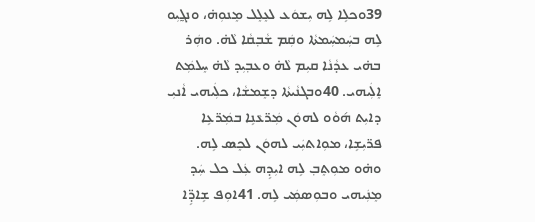39ܘܟܠܹܐ ܠܹܗ ܝܼܫܘܿܥ ܠܥܸܠܸܠ ܡܸܢܘܼܗ̇، ܘܢܓ̰ܝܼܘ ܠܹܗ ܒܚܲܡܚܲܡܬܵܐ ܘܩܲܡ ܫܵܒ݂ܩܵܐ ܠܵܗ̇. ܘܗܲܪ ܒܗ̇ܝ ܥܕܵܢܵܐ ܩܝܼܡ ܠܵܗ̇ ܘܥܒ݂ܝܼܕ ܠܵܗ̇ ܚܸܠܡܲܬ ܐܸܠܲܝܗܝ. 40ܘܒܓܢܵܝܬܵܐ ܕܫܸܡܫܵܐ، ܟܠܲܝܗܝ ܐܵܢܝܼ ܕܐܝܼܬ ܗ݇ܘܵܘ ܠܗܘܿܢ ܡܲܪ̈ܥܵܢܹܐ ܒܡܲܪ̈ܥܹܐ ܦܪ̈ܝܼܫܹܐ، ܡܘܼܐܬܝܲܝ ܠܗܘܿܢ ܠܟܸܣ ܠܹܗ. ܘܗ̇ܘ ܡܘܼܬܸܒ݂ ܠܹܗ ܐܝܼܕܹܗ ܥܲܠ ܟܠ ܚܲܕ ܡܸܢܲܝܗܝ ܘܒܘܼܣܡܲܝ ܠܹܗ. 41ܐܘܼܦ ܫܹܐܕܹ̈ܐ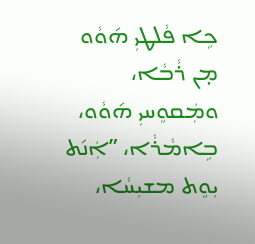ܟܹܐ ܦܵܠܛܝܼ ܗ݇ܘܵܘ ܡ̣ܢ ܪܵܒܵܐ، ܘܡܲܩܘܸܚܝܼ ܗ݇ܘܵܘ، ܒܹܐܡܵܪܵܐ، ”ܐܲܢ݇ܬ ܝܼܘܸܬ ܡܫܝܼܚܵܐ،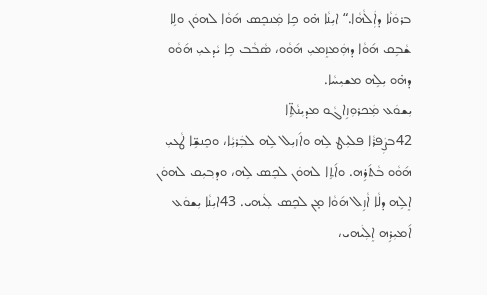ܒܪܘܿܢܵܐ ܕܐܲܠܵܗܵܐ.“ ܐܝܼܢܵܐ ܗ̇ܘ ܟܹܐ ܡܲܢܟܸܣ ܗ݇ܘܵܐ ܠܗܘܿܢ ܘܠܹܐ ܫܵܒܹܩ ܗ݇ܘܵܐ ܕܗܲܡܙܸܡܝܼ ܗ݇ܘܵܘ، ܣܵܒܵܒ ܟܹܐ ܝܵܕܥܝܼ ܗ݇ܘܵܘ ܕܗ̇ܘ ܝܼܠܹܗ ܡܫܝܼܚܵܐ.
ܝܼܫܘܿܥ ܡܲܟܪܘܼܙܹܐܓܵܘ ܡܕܝܼܢܵܬܹ̈ܐ
42ܒܨܲܦܪܵܐ ܦܠܝܼܛ ܠܹܗ ܘܐ݇ܙܝܼܠ ܠܹܗ ܠܒܲܪܝܼܵܐ، ܘܟܸܢܫܹ̈ܐ ܛܵܥܝܼ ܗ݇ܘܵܘ ܒܵܬ݇ܪܹܗ. ܘܐ݇ܬܹܐ ܠܗܘܿܢ ܠܟܸܣ ܠܹܗ، ܘܕܒ݂ܝܼܩ ܠܗܘܿܢ ܐܸܠܹܗ ܕܠܵܐ ܐܵܙܹܠ ܗ݇ܘܵܐ ܡ̣ܢ ܠܟܸܣ ܠܲܝܗܝ. 43ܐܝܼܢܵܐ ܝܼܫܘܿܥ ܐ݇ܡܝܼܪܹܗ ܐܸܠܲܝܗܝ،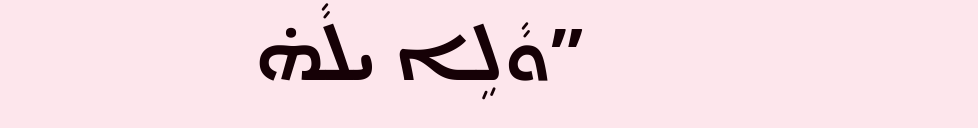”ܘܵܠܹܐ ܝܠܵܗ̇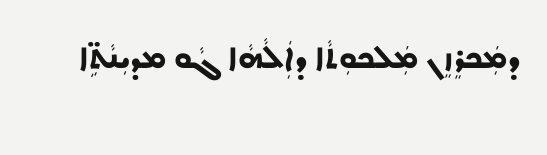ܕܡܲܟܪܸܙܸܢ ܡܲܠܟܘܼܬܵܐ ܕܐܲܠܵܗܵܐ ܓܵܘ ܡܕܝܼܢܵܬܹ̈ܐ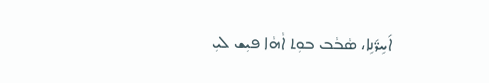ܐ݇ܚܹܪ̈݇ܢܹܐ، ܣܵܒܵܒ ܒܘܼܬ ܐܵܗܵܐ ܦܝܼܫ ܠܝܼ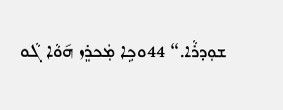ܫܘܼܕܪܵܐ.“ 44ܘܟܹܐ ܡܲܟܪܸܙ ܗ݇ܘܵܐ ܓܵܘ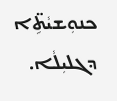ܟܢܘܼܫܝܵܬܹ̈ܐ ܕܓܠܝܼܠܵܐ.